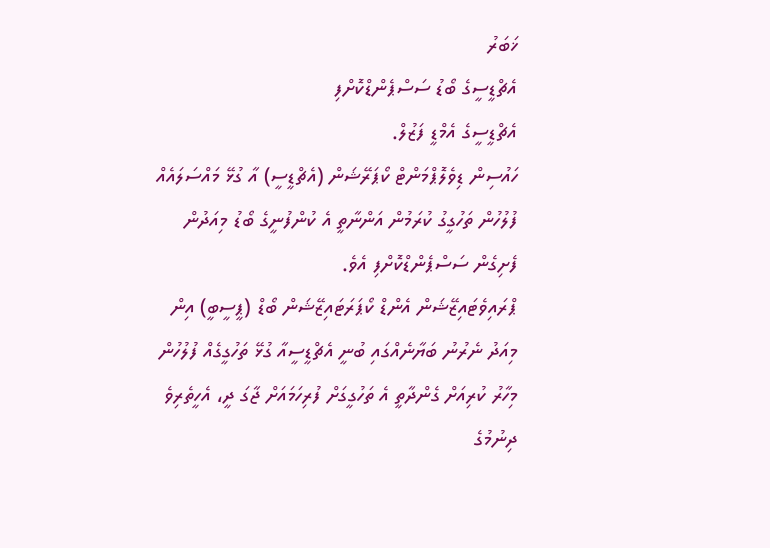ޚަބަރު
އެޗްޑީސީގެ ބޯޑު ސަސްޕެންޑްކޮށްފި
އެޗްޑީސީގެ އެމްޑީ ފަޒުލް.
ހައުސިން ޑިވެލޮޕްމަންޓް ކޯޕަރޭޝަން (އެޗްޑީސީ) އާ ގުޅޭ މައްސަލައެއް ފުލުހުން ތަހުގީގު ކުރަމުން އަންނާތީ އެ ކުންފުނީގެ ބޯޑު މިއަދުން ފެށިގެން ސަސްޕެންޑްކޮށްފި އެވެ.
ޕްރައިވެޓައިޒޭޝަން އެންޑް ކޯޕަރަޓައިޒޭޝަން ބޯޑް (ޕީސީބީ) އިން މިއަދު ނެރުނު ބަޔާނެއްގައި ބުނީ އެޗްޑީސީއާ ގުޅޭ ތަހުގީގެއް ފުލުހުން މިހާރު ކުރިއަށް ގެންދާތީ އެ ތަހުގީގަށް ފުރިހަމައަށް ޖާގަ ދީ، އެހީތެރިވެ ދިނުމުގެ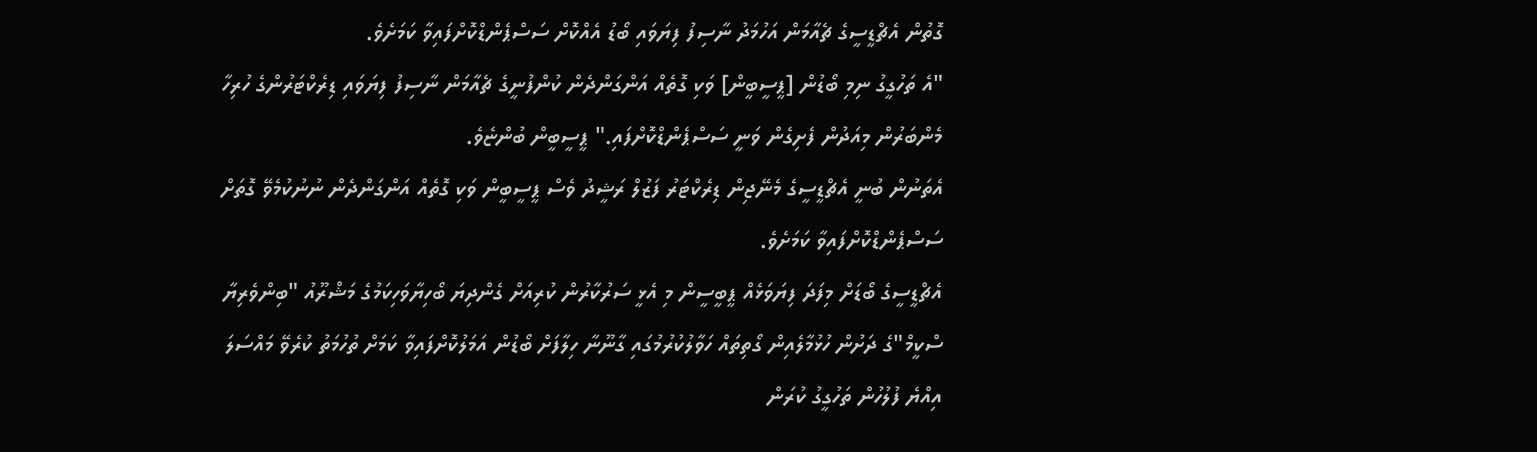ގޮތުން އެޗްޑީސީގެ ޗެއާމަން އަހުމަދު ނާސިފު ފިޔަވައި ބޯޑު އެއްކޮށް ސަސްޕެންޑްކޮށްފައިވާ ކަމަށެވެ.
"އެ ތަހުގީގު ނިމި ބޯޑުން [ޕީސީބީން] ވަކި ގޮތެއް އަންގަންދެން ކުންފުނީގެ ޗެއާމަން ނާސިފު ފިޔަވައި ޑިރެކްޓަރުންގެ ހުރިހާ މެންބަރުން މިއަދުން ފެށިގެން ވަނީ ސަސްޕެންޑްކޮށްފައި." ޕީސީބީން ބުންޏެވެ.
އެތަނުން ބުނީ އެޗްޑީސީގެ މެނޭޖިން ޑިރެކްޓަރު ފަޒުލް ރަޝީދު ވެސް ޕީސީބީން ވަކި ގޮތެއް އަންގަންދެން ނުނުކުމެވޭ ގޮތަށް ސަސްޕެންޑްކޮށްފައިވާ ކަމަށެވެ.
އެޗްޑީސީގެ ބޯޑަށް މިފަދަ ފިޔަވަޅެއް ޕީބީސީން މި އެޅީ ސަރުކާރުން ކުރިއަށް ގެންދިޔަ ބޯހިޔާވަހިކަމުގެ މަޝްރޫއު "ބިންވެރިޔާ ސްކީމް"ގެ ދަށުން ހުޅުމާލެއިން ގޯތިތައް ހަވާލުކުރުމުގައި ގާނޫނާ ހިލާފަށް ބޯޑުން އަމަލުކޮށްފައިވާ ކަމަށް ތުހުމަތު ކުރެވޭ މައްސަލަ އިއްޔެ ފުލުހުން ތަހުގީގު ކުރަން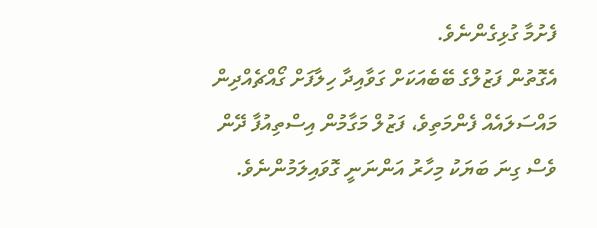ފެށުމާ ގުޅިގެންނެވެ.
އެގޮތުން ފަޒުލްގެ ބޭބެއަކަށް ގަވާއިދާ ހިލާފަށް ގޯއްޗެއްދިން މައްސަލައެއް ފެންމަތިވެ، ފަޒުލް މަގާމުން އިސްތިއުފާ ދޭން ވެސް ގިނަ ބަޔަކު މިހާރު އަންނަނީ ގޮވައިލަމުންނެވެ.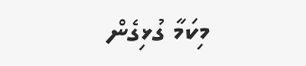މިކަމާ ގުޅިގެން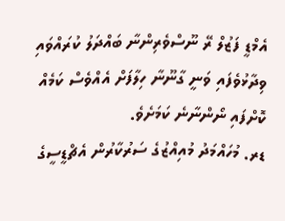އެމްޑީ ފަޒުލް ރޭ ނޫސްވެރިންނާ ބައްދަލު ކުރައްވައި ވިދާޅުވެފައި ވަނީ ގާނޫނާ ހިލާފަށް އެއްވެސް ކަމެއް ކޮށްފައި ނޯންނާނެ ކަމަށެވެ.
ޑރ. މުހައްމަދު މުއިއްޒުގެ ސަރުކާރުން އެޗްޑީސީގެ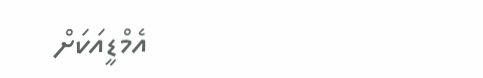އެމްޑީއަކަށް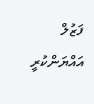ފަޒުލް އައްޔަންކުރީ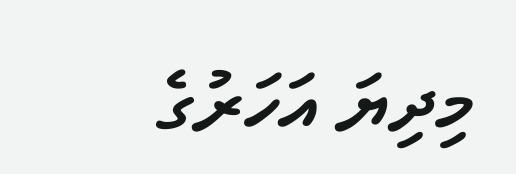މިދިޔަ އަހަރުގެ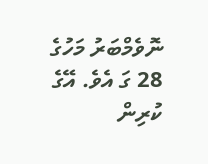ނޮވެމްބަރު މަހުގެ 28 ގަ އެވެ. އޭގެ ކުރިން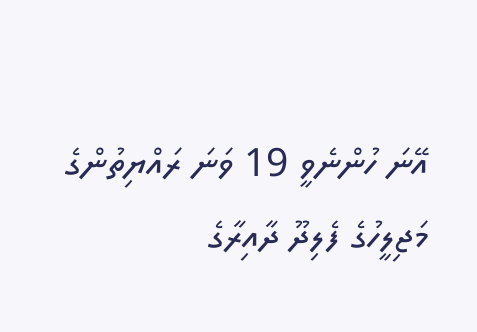އޭނަ ހުންނެވީ 19 ވަނަ ރައްޔިތުންގެ މަޖިލީހުގެ ފެލިދޫ ދާއިރާގެ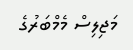މަޖިލިސް މެމްބަރުގެ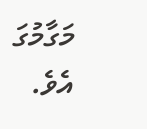މަގާމުގަ އެވެ.